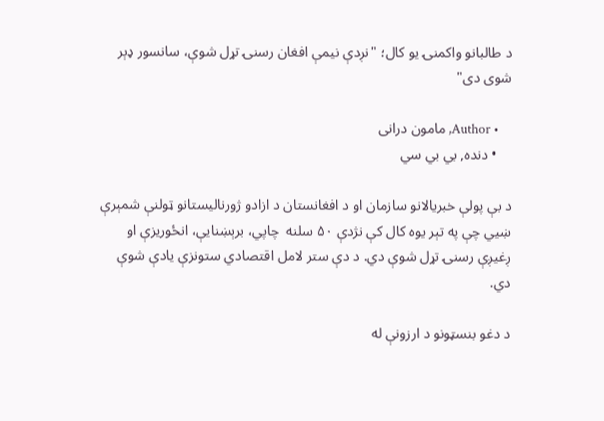د طالبانو واکمنۍ یو کال؛ "نږدې نیمې افغان رسنۍ تړل شوې، سانسور ډېر شوی دی"

    • Author, مامون درانی
    • دنده, بي بي سي

د بې پولې خبریالانو سازمان او د افغانستان د ازادو ژورنالیستانو ټولنې شمېرې ښيي چې په تېر یوه کال کې نژدې ۵۰ سلنه ‍‍‍‍‍‍‍‍‍‍ چاپي، برېښنایې، انځوریزې او ږغیږې رسنۍ تړل شوې دي. د دې ستر لامل اقتصادي ستونزې یادې شوې دي.

د دغو بنسټونو د ارزونې له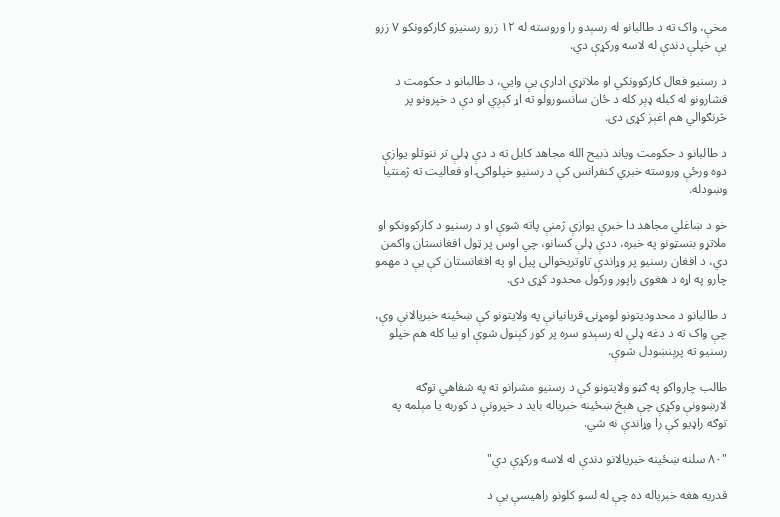مخې، واک ته د طالبانو له رسېدو را وروسته له ۱۲ زرو رسنیزو کارکوونکو ۷ زرو یې خپلې دندې له لاسه ورکړې دي.

د رسنیو فعال کارکوونکي او ملاتړې ادارې یې وایي، د طالبانو د حکومت د فشارونو له کبله ډېر کله د ځان سانسورولو ته اړ کېږي او دې د خپرونو پر څرنګوالي هم اغېز کړی دی.

د طالبانو د حکومت ویاند ذبیح الله مجاهد کابل ته د دې ډلې تر ننوتلو یوازې دوه ورځې وروسته خبري کنفرانس کې د رسنیو خپلواکۍ او فعالیت ته ژمنتیا وښودله.

خو د ښاغلي مجاهد دا خبرې یوازې ژمنې پاته شوې او د رسنیو د کارکوونکو او ملاتړو بنسټونو په خبره، ددې ډلې کسانو، چي اوس پر ټول افغانستان واکمن دي، د افغان رسنیو پر وړاندې تاوتریخوالی پیل او په افغانستان کې یې د مهمو چارو په اړه د هغوی راپور ورکول محدود کړی دی.

د طالبانو د محدودیتونو لومړنۍ قربانیانې په ولایتونو کې ښځینه خبریالانې وې، چې واک ته د دغه ډلې له رسېدو سره پر کور کېنول شوې او بیا کله هم خپلو رسنیو ته پرېنښودل شوې.

طالب چارواکو په ګڼو ولایتونو کې د رسنیو مشرانو ته په شفاهي توګه لارښوونې وکړې چې هېڅ ښځینه خبریاله باید د خپرونې د کوربه یا مېلمه په توګه راډیو کې را وړاندې نه شي.

"۸۰ سلنه ښځينه خبریالانو دندې له لاسه ورکړې دي"

قدریه هغه خبریاله ده چې له لسو کلونو راهیسې یې د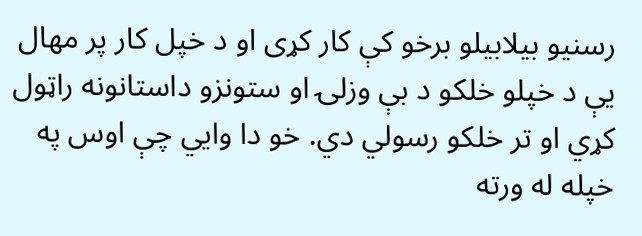رسنیو بیلابیلو برخو کې کار کړی او د خپل کار پر مهال یې د خپلو خلکو د بې وزلۍ او ستونزو داستانونه راټول کړي او تر خلکو رسولي دي. خو دا وايي چې اوس په خپله له ورته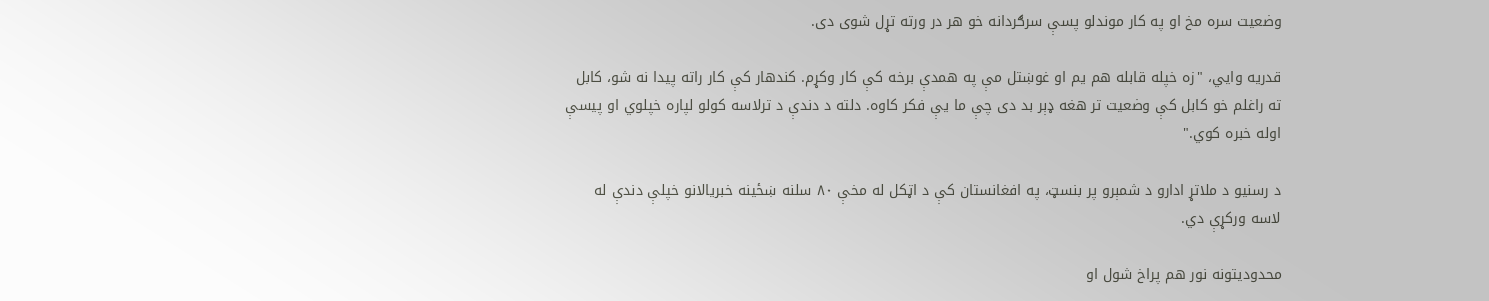وضعیت سره مخ او په کار موندلو پسې سرګردانه خو هر در ورته تړل شوی دی.

قدریه وايي، "زه خپله قابله هم یم او غوښتل مې په همدې برخه کې کار وکړم. کندهار کې کار راته پیدا نه شو، کابل ته راغلم خو کابل کې وضعیت تر هغه ډېر بد دی چې ما یې فکر کاوه. دلته د دندې د ترلاسه کولو لپاره خپلوي او پیسې اوله خبره کوي."

د رسنیو د ملاتړ ادارو د شمېرو پر بنسټ، په افغانستان کې د اټکل له مخې ۸۰ سلنه ښځینه خبریالانو خپلې دندې له لاسه ورکړې دي.

محدودیتونه نور هم پراخ شول او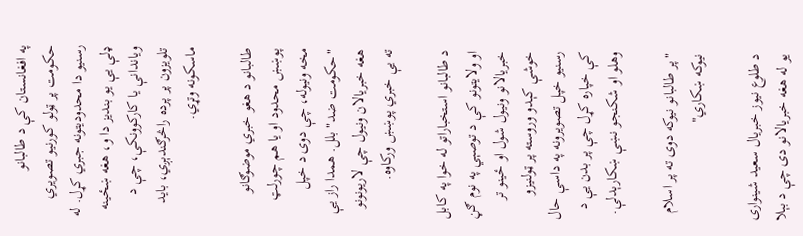په افغانستان کې د طالبانو حکومت پر ټولو کورنیو تصویري رسنیو دا محدودیتونه جبري کړل. له ډلې یې یو بندیز دا و، هغه ښځينه ویاندانې یا کارکوونکې، چې د تلویزون پر پرده راڅرګندېږي، باید ماسکونه وتړي.

طالبانو د هغو خبري موضوګانو پوښښ محدود او یا هم چورلټ مخه ونیوله، چې دوی د خپل "حکومت ضد" بلل. همدا راز یې هغه خبریالان ونیول چې لاریونونو ته یې خبري پوښښ ورکاوه.

د طالبانو استخباراتو له خوا په کابل او ولایتونو کې د توصېي په نوم ګڼ خبریالانو ونیول شول او ځینو تر خوشې کېدو وروسته پر ټولنیزو رسنیو خپل تصویرونه په داسې حال کې خپاره کړل چې پر بدن یې د وهلو او شکنجو نښې ښکارېدلې.

"پر طالبانو نیوکه دوی ته پر اسلام نیوکه ښکاري"

د طلوع نیوز خبریال سعید شینواری یو له هغه خبریالانو دی چې د بېلا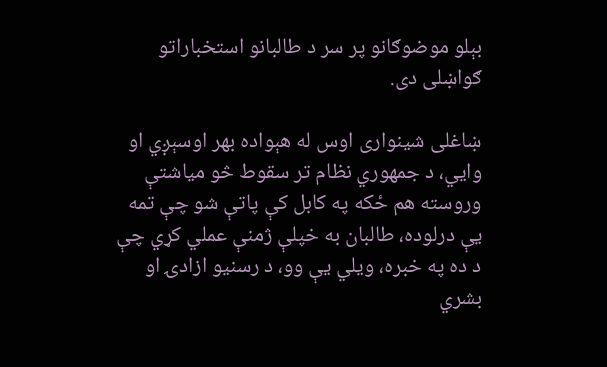بېلو موضوګانو پر سر د طالبانو استخباراتو ګواښلی دی.

ښاغلی شینواری اوس له هېواده بهر اوسېږي او وايي، د جمهوري نظام تر سقوط څو میاشتې وروسته هم ځکه په کابل کې پاتې شو چې تمه یې درلوده، طالبان به خپلې ژمنې عملي کړي چې د ده په خبره، ویلي یې وو، د رسنیو ازادۍ او بشري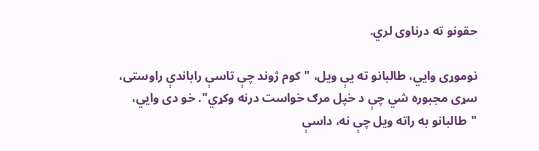حقونو ته درناوی لري.

نوموړی وايي، طالبانو ته یې ویل، "کوم ژوند چې تاسې راباندې راوستی، سړی مجبوره شي چې د خپل مرګ خواست درنه وکړي". خو دی وايي، "طالبانو به راته ویل چې نه، داسې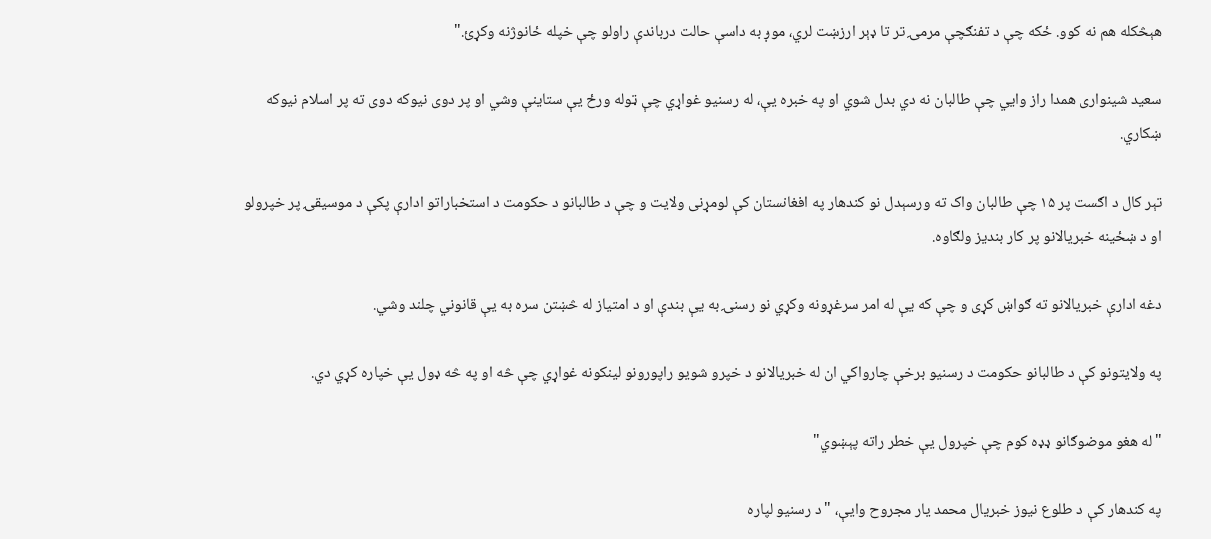هېڅکله هم نه کوو. ځکه چې د تفنګچې مرمۍ تر تا ډېر ارزښت لري، موږ به داسې حالت درباندې راولو چې خپله ځانوژنه وکړئ."

سعید شینواری همدا راز وايي چې طالبان نه دي بدل شوي او په خبره یې، له رسنیو غواړي چې ټوله ورځ یې ستاینې وشي او پر دوی نیوکه دوی ته پر اسلام نیوکه ښکاري.

تېر کال د اګست پر ۱۵ چې طالبان واک ته ورسېدل نو کندهار په افغانستان کې لومړنی ولایت و چې د طالبانو د حکومت د استخباراتو ادارې پکې د موسیقۍ پر خپرولو او د ښځینه خبریالانو پر کار بندیز ولګاوه.

دغه ادارې خبریالانو ته ګواښ کړی و چې که یې له امر سرغړونه وکړي نو رسنۍ به یې بندې او د امتیاز له څښتن سره به یې قانوني چلند وشي.

په ولایتونو کې د طالبانو حکومت د رسنیو برخې چارواکي ان له خبریالانو د خپرو شویو راپورونو لینکونه غواړي چې څه او په څه ډول یې خپاره کړي دي.

"له هغو موضوګانو ډډه کوم چې خپرول یې خطر راته پېښوي"

په کندهار کې د طلوع نیوز خبریال محمد یار مجروح وایې، "د رسنیو لپاره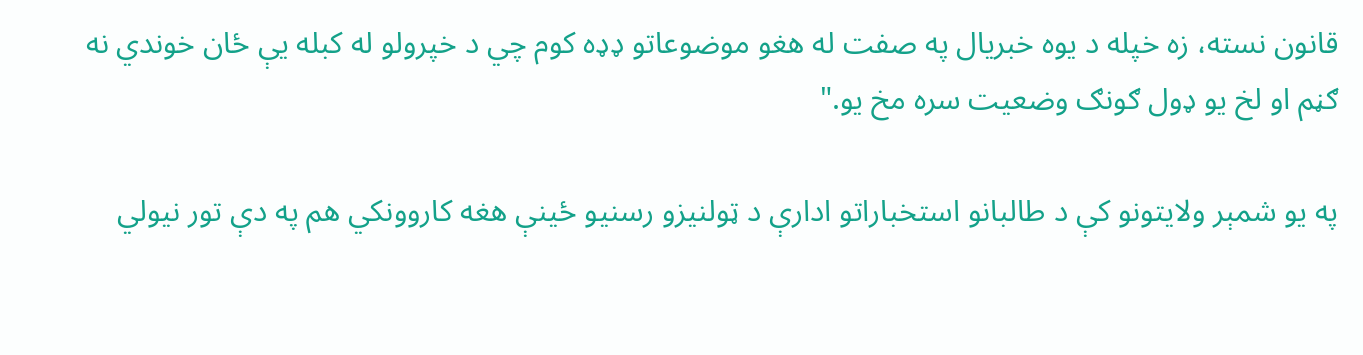قانون نسته، زه خپله د یوه خبریال په صفت له هغو موضوعاتو ډډه کوم چي د خپرولو له کبله یې ځان خوندي نه ګڼم او لخ یو ډول ګونګ وضعیت سره مخ یو."

په یو شمېر ولایتونو کې د طالبانو استخباراتو ادارې د ټولنیزو رسنیو ځينې هغه کاروونکي هم په دې تور نیولي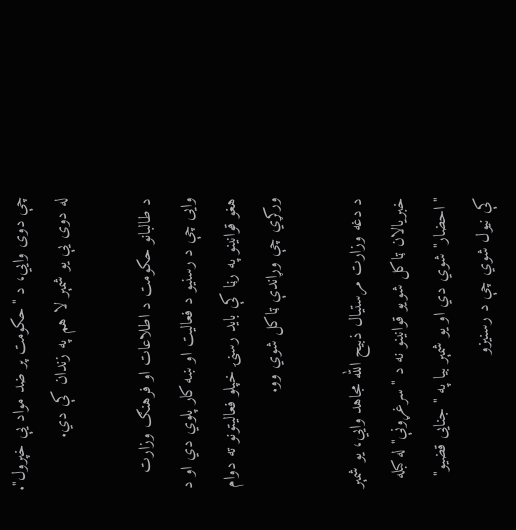چې دوی وايي، د "حکومت پر ضد مواد یې خپرول". له دوی یې یو شمېر لا هم په زندان کې دي.

د طالبانو حکومت د اطلاعات او فرهنګ وزارت وایی چې د رسنیو د فعالیت او ښه کار پلوي دي او د هغو قوانینو په رڼا کې باید رسنۍ خپلو فعالیتونو ته دوام ورکړي چې وړاندې ټاکل شوي وو.

د دغه وزارت مرستیال ذبیح الله مجاهد وایي، یو شمېر خبریالان ټاکل شویو قوانینو نه د "سرغړونې" له کبله "احضار" شوي دي او یو شمېر بیا په "جنایی قضیو" کې نیول شوي چې د رسنیزو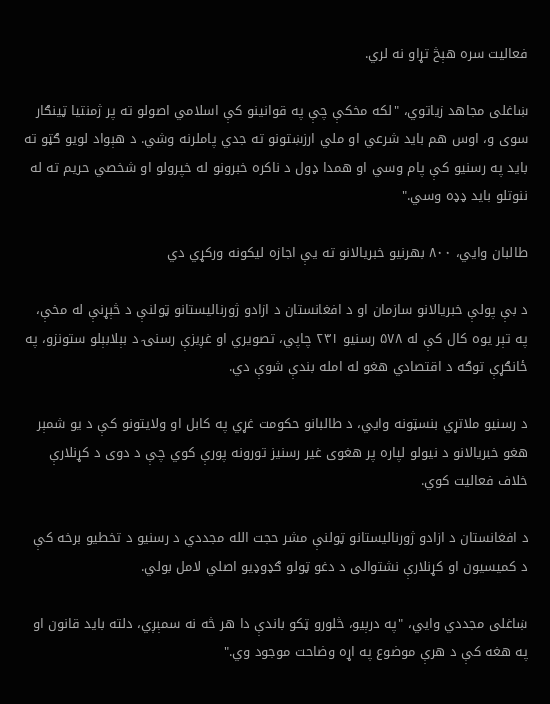فعالیت سره هېڅ تړاو نه لري.

ښاغلی مجاهد زیاتوي، "لکه مخکې چې په قوانینو کې اسلامي اصولو ته پر ژمنتیا ټینګار سوی و، اوس هم باید شرعي او ملي ارزښتونو ته جدي پاملرنه وشي. د هېواد لویو ګټو ته باید په رسنیو کې پام وسي او همدا ډول د ناکره خبرونو له خپرولو او شخصي حریم ته له ننوتلو باید ډډه وسي."

طالبان وايي، ۸۰۰ بهرنیو خبریالانو ته یې اجازه لیکونه ورکړي دي

د بې پولې خبریالانو سازمان او د افغانستان د ازادو ژورنالیستانو ټولنې د څېړنې له مخې، په تېر یوه کال کې له ۵۷۸ رسنیو ۲۳۱ چاپي، تصویري او غږیزې رسنۍ د بېلابېلو ستونزو، په ځانګړې توګه د اقتصادي هغو له امله بندې شوې دي.

د رسنیو ملاتړي بنسټونه وایي، د طالبانو حکومت غړي په کابل او ولایتونو کې د یو شمېر هغو خبریالانو د نیولو لپاره پر هغوی غیر رسنيز تورونه پورې کوي چې د دوی د کړنلارې خلاف فعالیت کوي.

د افغانستان د ازادو ژورنالیستانو ټولنې مشر حجت الله مجددي د رسنیو د تخطیو برخه کې د کمیسیون او کړنلارې نشتوالی د دغو ټولو ګډوډیو اصلي لامل بولي.

ښاغلی مجددي وايي، "په درېیو، څلورو ټکو باندې دا هر څه نه سمېږي، دلته باید قانون او په هغه کې د هرې موضوع په اړه وضاحت موجود وي."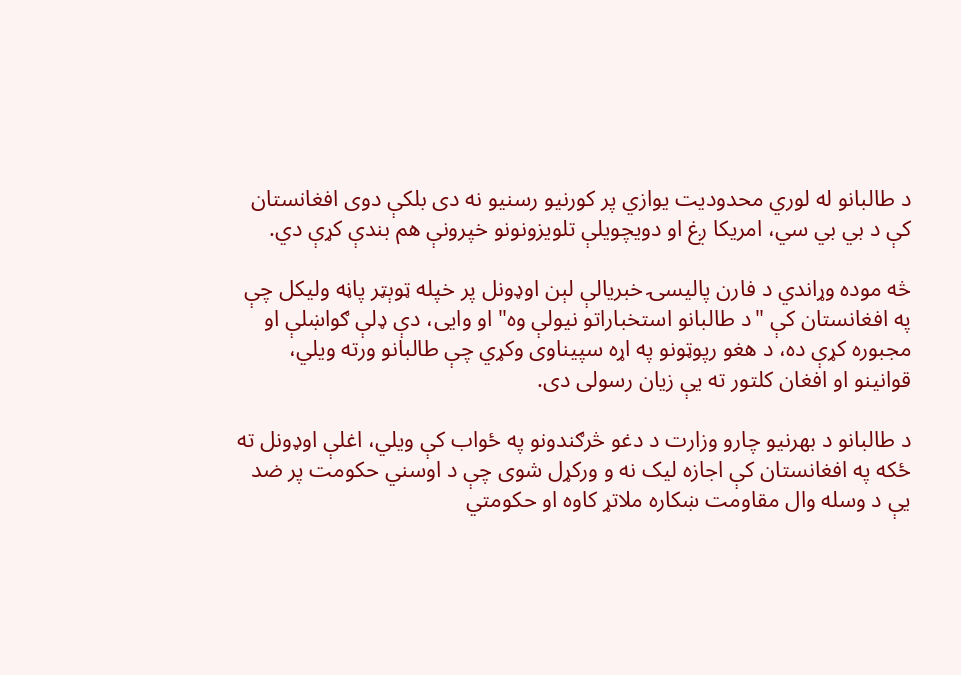د طالبانو له لوري محدودیت یوازي پر کورنیو رسنیو نه دی بلکې دوی افغانستان کې د بي بي سي، امریکا ږغ او دویچویلې تلویزونونو خپرونې هم بندې کړې دي.

څه موده وړاندي د فارن پالیسۍ خبریالې لېن اوډونل پر خپله ټوېټر پاڼه ولیکل چې په افغانستان کې "د طالبانو استخباراتو نيولې وه" او وایی، دې ډلې ګواښلې او مجبوره کړې ده، د هغو رپوټونو په اړه سپیناوی وکړي چې طالبانو ورته ویلي، قوانینو او افغان کلتور ته یې زیان رسولی دی.

د طالبانو د بهرنیو چارو وزارت د دغو څرګندونو په ځواب کې ویلي، اغلې اوډونل ته ځکه په افغانستان کې اجازه لیک نه و ورکړل شوی چې د اوسني حکومت پر ضد یې د وسله وال مقاومت ښکاره ملاتړ کاوه او حکومتي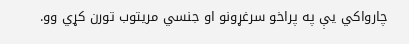چارواکي یې په پراخو سرغړونو او جنسي مریتوب تورن کړي وو.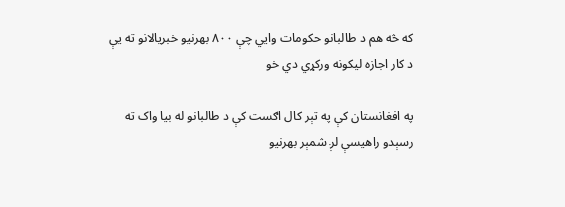که څه هم د طالبانو حکومات وايي چې ۸۰۰ بهرنیو خبریالانو ته یې د کار اجازه لیکونه ورکړي دي خو

په افغانستان کې په تېر کال اګست کې د طالبانو له بیا واک ته رسېدو راهیسې لږ شمېر بهرنيو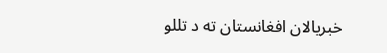خبریالان افغانستان ته د تللو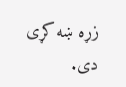زړه ښه کړی دی.